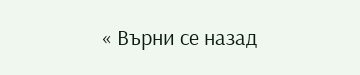« Върни се назад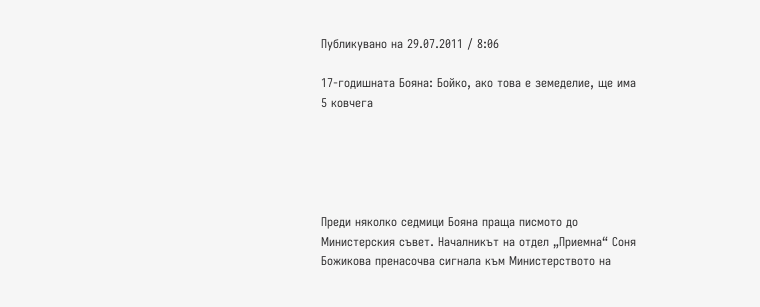Публикувано на 29.07.2011 / 8:06

17-годишната Бояна: Бойко, ако това е земеделие, ще има 5 ковчега





Преди няколко седмици Бояна праща писмото до Министерския съвет. Началникът на отдел „Приемна“ Соня Божикова пренасочва сигнала към Министерството на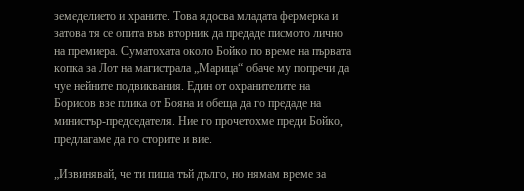земеделието и храните. Това ядосва младата фермерка и затова тя се опита във вторник да предаде писмото лично на премиера. Суматохата около Бойко по време на първата копка за Лот на магистрала „Марица“ обаче му попречи да чуе нейните подвиквания. Един от охранителите на Борисов взе плика от Бояна и обеща да го предаде на министър-председателя. Ние го прочетохме преди Бойко, предлагаме да го сторите и вие.

„Извинявай, че ти пиша тъй дълго, но нямам време за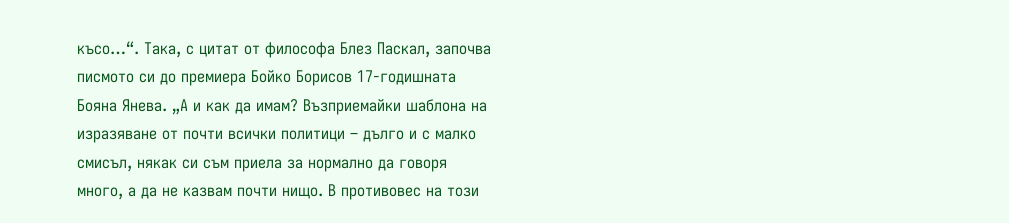късо…“. Така, с цитат от философа Блез Паскал, започва писмото си до премиера Бойко Борисов 17-годишната Бояна Янева. „А и как да имам? Възприемайки шаблона на изразяване от почти всички политици – дълго и с малко смисъл, някак си съм приела за нормално да говоря много, а да не казвам почти нищо. В противовес на този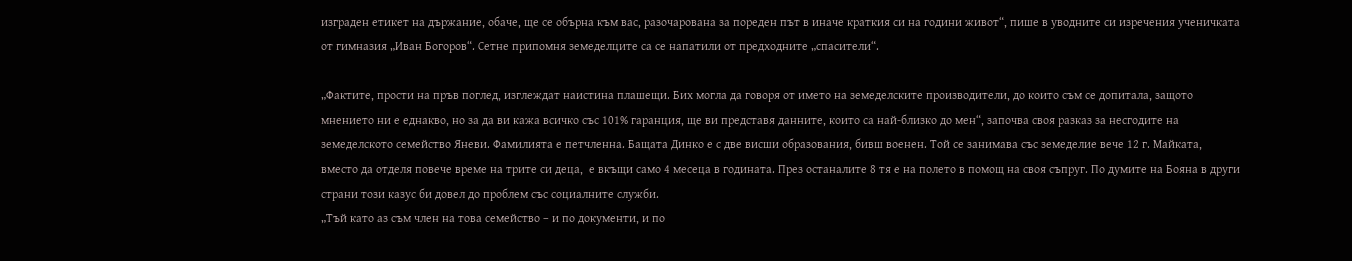изграден етикет на държание, обаче, ще се обърна към вас, разочарована за пореден път в иначе краткия си на години живот“, пише в уводните си изречения ученичката от гимназия „Иван Богоров“. Сетне припомня земеделците са се напатили от предходните „спасители“.

„Фактите, прости на пръв поглед, изглеждат наистина плашещи. Бих могла да говоря от името на земеделските производители, до които съм се допитала, защото мнението ни е еднакво, но за да ви кажа всичко със 101% гаранция, ще ви представя данните, които са най-близко до мен“, започва своя разказ за несгодите на земеделското семейство Яневи. Фамилията е петчленна. Бащата Динко е с две висши образования, бивш военен. Той се занимава със земеделие вече 12 г. Майката, вместо да отделя повече време на трите си деца,  е вкъщи само 4 месеца в годината. През останалите 8 тя е на полето в помощ на своя съпруг. По думите на Бояна в други страни този казус би довел до проблем със социалните служби.
„Тъй като аз съм член на това семейство – и по документи, и по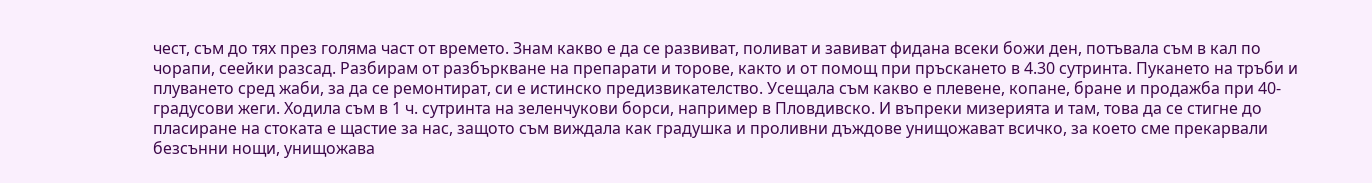чест, съм до тях през голяма част от времето. Знам какво е да се развиват, поливат и завиват фидана всеки божи ден, потъвала съм в кал по чорапи, сеейки разсад. Разбирам от разбъркване на препарати и торове, както и от помощ при пръскането в 4.30 сутринта. Пукането на тръби и плуването сред жаби, за да се ремонтират, си е истинско предизвикателство. Усещала съм какво е плевене, копане, бране и продажба при 40-градусови жеги. Ходила съм в 1 ч. сутринта на зеленчукови борси, например в Пловдивско. И въпреки мизерията и там, това да се стигне до пласиране на стоката е щастие за нас, защото съм виждала как градушка и проливни дъждове унищожават всичко, за което сме прекарвали безсънни нощи, унищожава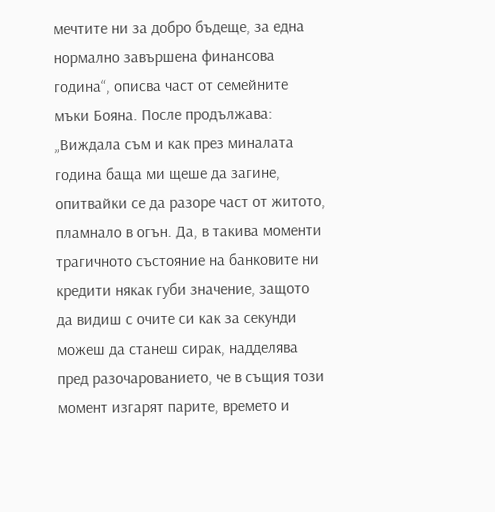мечтите ни за добро бъдеще, за една нормално завършена финансова година“, описва част от семейните мъки Бояна. После продължава:
„Виждала съм и как през миналата година баща ми щеше да загине, опитвайки се да разоре част от житото, пламнало в огън. Да, в такива моменти трагичното състояние на банковите ни кредити някак губи значение, защото да видиш с очите си как за секунди можеш да станеш сирак, надделява пред разочарованието, че в същия този момент изгарят парите, времето и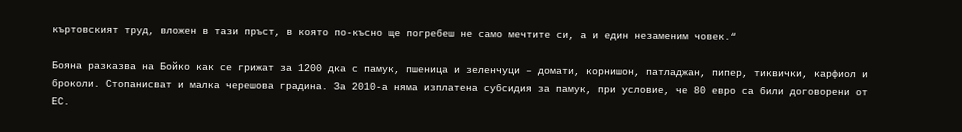къртовският труд, вложен в тази пръст, в която по-късно ще погребеш не само мечтите си, а и един незаменим човек.“

Бояна разказва на Бойко как се грижат за 1200 дка с памук, пшеница и зеленчуци – домати, корнишон, патладжан, пипер, тиквички, карфиол и броколи. Стопанисват и малка черешова градина. За 2010-а няма изплатена субсидия за памук, при условие, че 80 евро са били договорени от ЕС.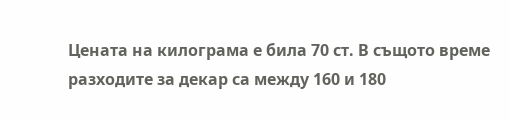Цената на килограма е била 70 ст. В същото време разходите за декар са между 160 и 180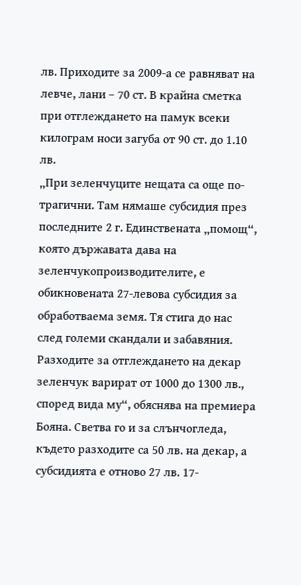лв. Приходите за 2009-а се равняват на левче, лани – 70 ст. В крайна сметка при отглеждането на памук всеки килограм носи загуба от 90 ст. до 1.10 лв.
„При зеленчуците нещата са още по-трагични. Там нямаше субсидия през последните 2 г. Единствената „помощ“, която държавата дава на зеленчукопроизводителите, е обикновената 27-левова субсидия за обработваема земя. Тя стига до нас след големи скандали и забавяния. Разходите за отглеждането на декар зеленчук варират от 1000 до 1300 лв., според вида му“, обяснява на премиера Бояна. Светва го и за слънчогледа, където разходите са 50 лв. на декар, а субсидията е отново 27 лв. 17-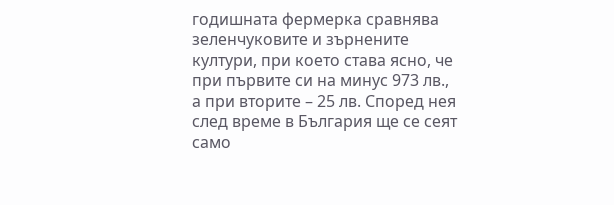годишната фермерка сравнява зеленчуковите и зърнените култури, при което става ясно, че при първите си на минус 973 лв., а при вторите – 25 лв. Според нея след време в България ще се сеят само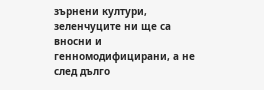зърнени култури, зеленчуците ни ще са вносни и генномодифицирани, а не след дълго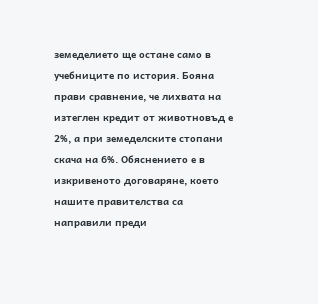земеделието ще остане само в учебниците по история. Бояна прави сравнение, че лихвата на изтеглен кредит от животновъд е 2%, а при земеделските стопани скача на 6%. Обяснението е в изкривеното договаряне, което нашите правителства са направили преди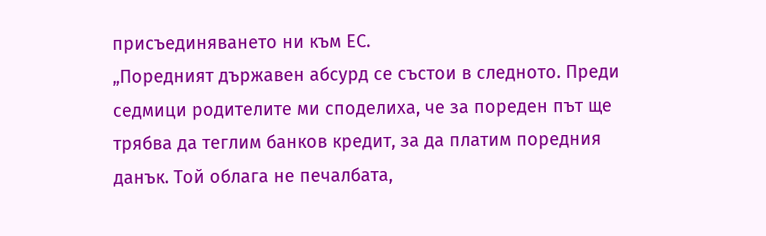присъединяването ни към ЕС.
„Поредният държавен абсурд се състои в следното. Преди седмици родителите ми споделиха, че за пореден път ще трябва да теглим банков кредит, за да платим поредния данък. Той облага не печалбата,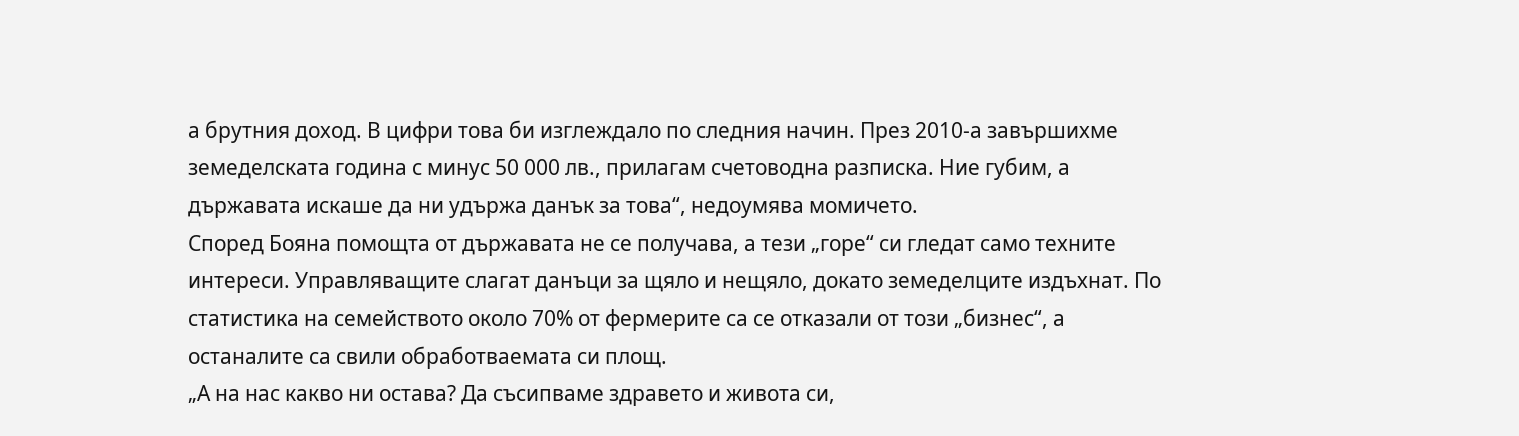а брутния доход. В цифри това би изглеждало по следния начин. През 2010-а завършихме земеделската година с минус 50 000 лв., прилагам счетоводна разписка. Ние губим, а държавата искаше да ни удържа данък за това“, недоумява момичето.
Според Бояна помощта от държавата не се получава, а тези „горе“ си гледат само техните интереси. Управляващите слагат данъци за щяло и нещяло, докато земеделците издъхнат. По статистика на семейството около 70% от фермерите са се отказали от този „бизнес“, а останалите са свили обработваемата си площ.
„А на нас какво ни остава? Да съсипваме здравето и живота си,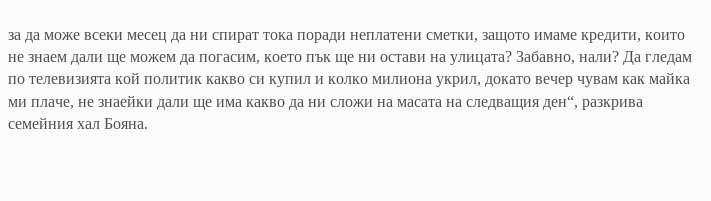за да може всеки месец да ни спират тока поради неплатени сметки, защото имаме кредити, които не знаем дали ще можем да погасим, което пък ще ни остави на улицата? Забавно, нали? Да гледам по телевизията кой политик какво си купил и колко милиона укрил, докато вечер чувам как майка ми плаче, не знаейки дали ще има какво да ни сложи на масата на следващия ден“, разкрива семейния хал Бояна.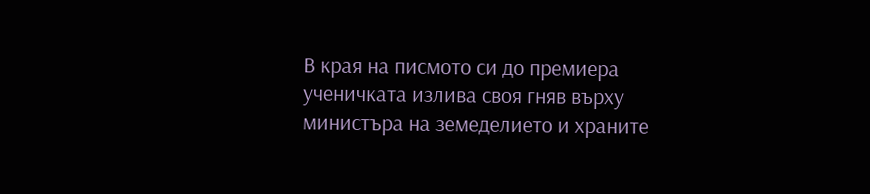В края на писмото си до премиера ученичката излива своя гняв върху министъра на земеделието и храните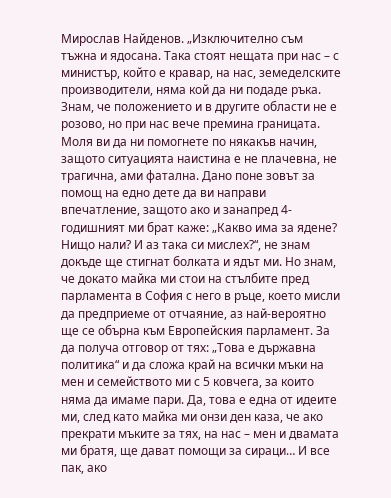Мирослав Найденов. „Изключително съм тъжна и ядосана. Така стоят нещата при нас – с министър, който е кравар, на нас, земеделските производители, няма кой да ни подаде ръка. Знам, че положението и в другите области не е розово, но при нас вече премина границата. Моля ви да ни помогнете по някакъв начин, защото ситуацията наистина е не плачевна, не трагична, ами фатална. Дано поне зовът за помощ на едно дете да ви направи впечатление, защото ако и занапред 4-годишният ми брат каже: „Какво има за ядене? Нищо нали? И аз така си мислех?“, не знам докъде ще стигнат болката и ядът ми. Но знам, че докато майка ми стои на стълбите пред парламента в София с него в ръце, което мисли да предприеме от отчаяние, аз най-вероятно ще се обърна към Европейския парламент. За да получа отговор от тях: „Това е държавна политика“ и да сложа край на всички мъки на мен и семейството ми с 5 ковчега, за които няма да имаме пари. Да, това е една от идеите ми, след като майка ми онзи ден каза, че ако прекрати мъките за тях, на нас – мен и двамата ми братя, ще дават помощи за сираци… И все пак, ако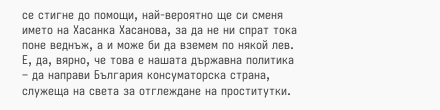се стигне до помощи, най-вероятно ще си сменя името на Хасанка Хасанова, за да не ни спрат тока поне веднъж, а и може би да вземем по някой лев. Е, да, вярно, че това е нашата държавна политика – да направи България консуматорска страна, служеща на света за отглеждане на проститутки.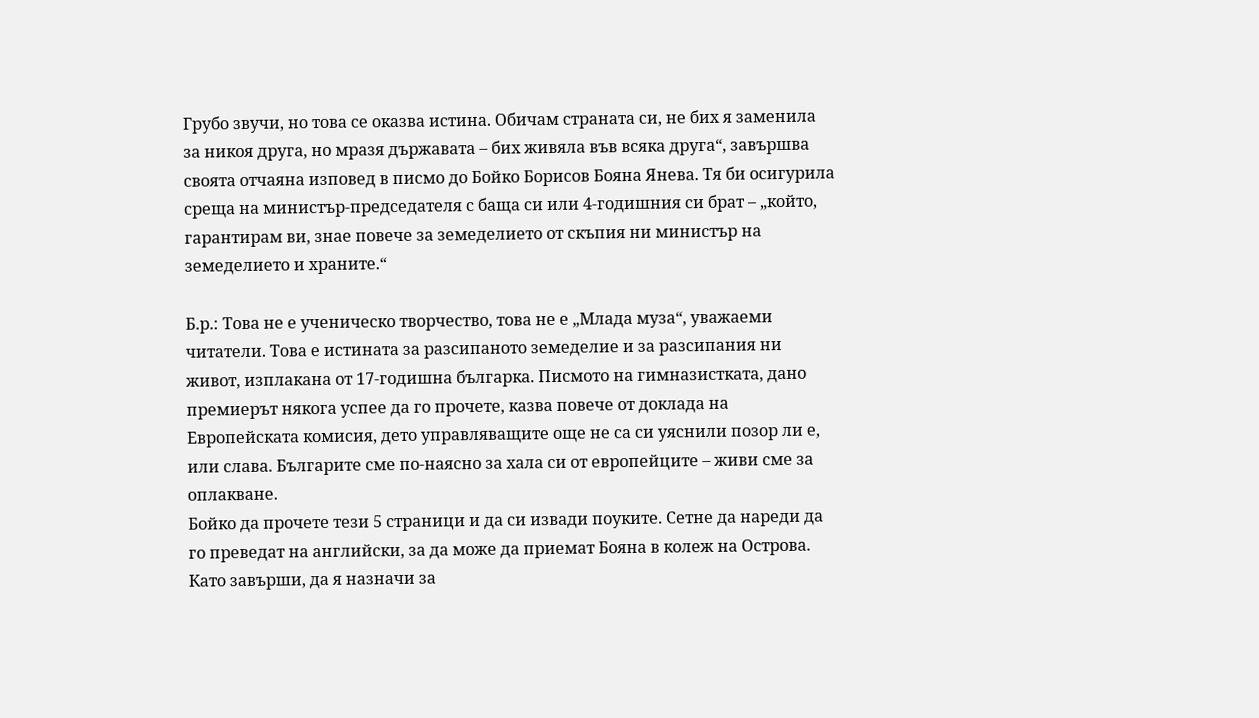Грубо звучи, но това се оказва истина. Обичам страната си, не бих я заменила за никоя друга, но мразя държавата – бих живяла във всяка друга“, завършва своята отчаяна изповед в писмо до Бойко Борисов Бояна Янева. Тя би осигурила среща на министър-председателя с баща си или 4-годишния си брат – „който, гарантирам ви, знае повече за земеделието от скъпия ни министър на земеделието и храните.“

Б.р.: Това не е ученическо творчество, това не е „Млада муза“, уважаеми читатели. Това е истината за разсипаното земеделие и за разсипания ни живот, изплакана от 17-годишна българка. Писмото на гимназистката, дано премиерът някога успее да го прочете, казва повече от доклада на Европейската комисия, дето управляващите още не са си уяснили позор ли е, или слава. Българите сме по-наясно за хала си от европейците – живи сме за оплакване.
Бойко да прочете тези 5 страници и да си извади поуките. Сетне да нареди да го преведат на английски, за да може да приемат Бояна в колеж на Острова. Като завърши, да я назначи за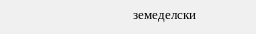земеделски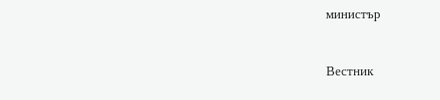министър



Вестник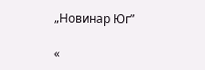„Новинар Юг”

«